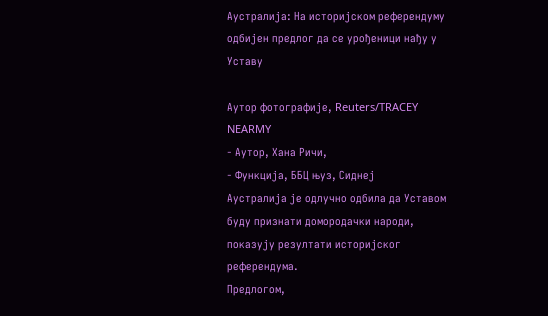Аустралија: На историјском референдуму одбијен предлог да се урођеници нађу у Уставу

Аутор фотографије, Reuters/TRACEY NEARMY
- Аутор, Хана Ричи,
- Функција, ББЦ њуз, Сиднеј
Аустралија је одлучно одбила да Уставом буду признати домородачки народи, показују резултати историјског референдума.
Предлогом,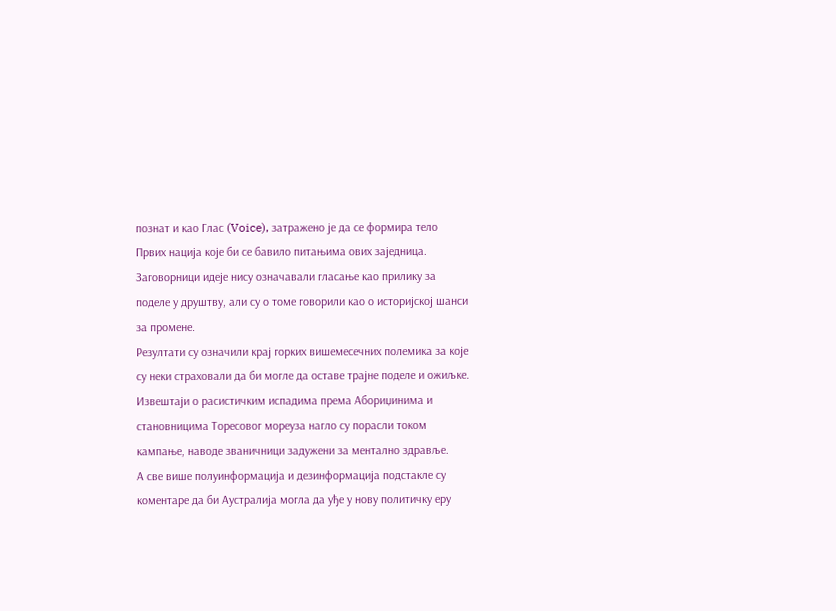познат и као Глас (Voice), затражено је да се формира тело Првих нација које би се бавило питањима ових заједница.
Заговорници идеје нису означавали гласање као прилику за поделе у друштву, али су о томе говорили као о историјској шанси за промене.
Резултати су означили крај горких вишемесечних полемика за које су неки страховали да би могле да оставе трајне поделе и ожиљке.
Извештаји о расистичким испадима према Абориџинима и становницима Торесовог мореуза нагло су порасли током кампање, наводе званичници задужени за ментално здравље.
А све више полуинформација и дезинформација подстакле су коментаре да би Аустралија могла да уђе у нову политичку еру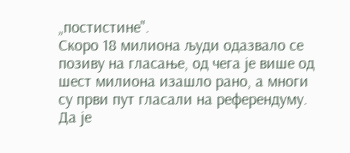„постистине".
Скоро 18 милиона људи одазвало се позиву на гласање, од чега је више од шест милиона изашло рано, а многи су први пут гласали на референдуму.
Да је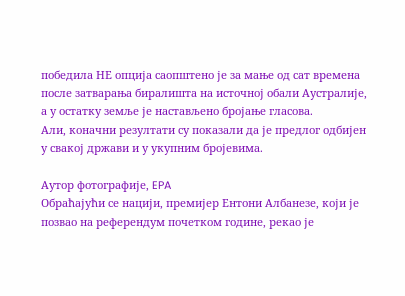победила НЕ опција саопштено је за мање од сат времена после затварања биралишта на источној обали Аустралије, а у остатку земље је настављено бројање гласова.
Али, коначни резултати су показали да је предлог одбијен у свакој држави и у укупним бројевима.

Аутор фотографије, EPA
Обраћајући се нацији, премијер Ентони Албанезе, који је позвао на референдум почетком године, рекао је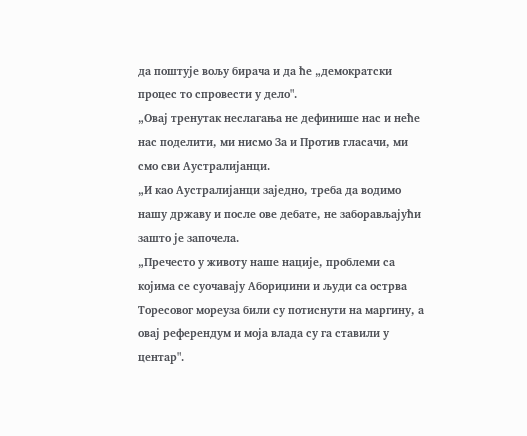да поштује вољу бирача и да ће „демократски процес то спровести у дело".
„Овај тренутак неслагања не дефинише нас и неће нас поделити, ми нисмо За и Против гласачи, ми смо сви Аустралијанци.
„И као Аустралијанци заједно, треба да водимо нашу државу и после ове дебате, не заборављајући зашто је започела.
„Пречесто у животу наше нације, проблеми са којима се суочавају Абориџини и људи са острва Торесовог мореуза били су потиснути на маргину, а овај референдум и моја влада су га ставили у центар".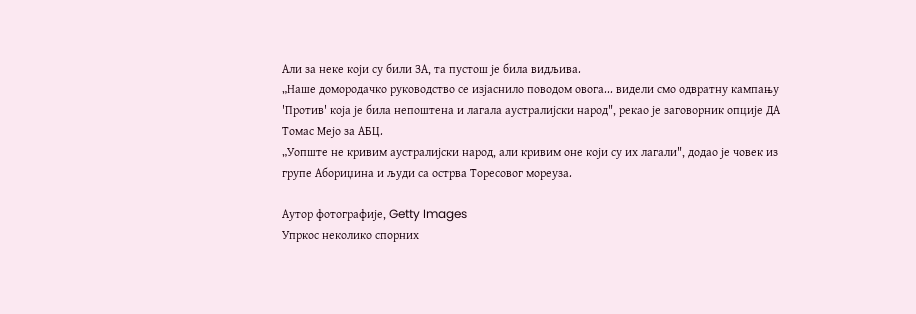Али за неке који су били ЗА, та пустош је била видљива.
„Наше домородачко руководство се изјаснило поводом овога... видели смо одвратну кампању 'Против' која је била непоштена и лагала аустралијски народ", рекао је заговорник опције ДА Томас Мејо за АБЦ.
„Уопште не кривим аустралијски народ, али кривим оне који су их лагали", додао је човек из групе Абориџина и људи са острва Торесовог мореуза.

Аутор фотографије, Getty Images
Упркос неколико спорних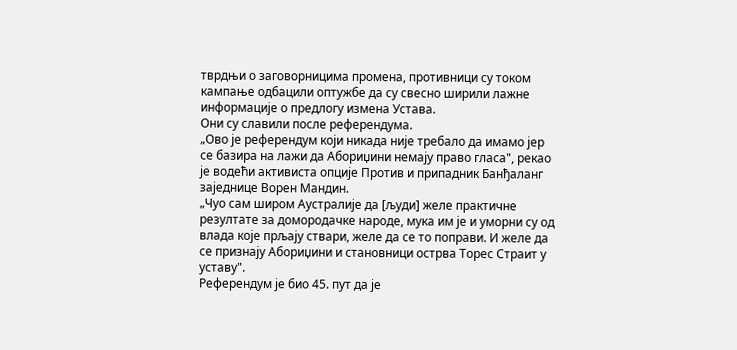тврдњи о заговорницима промена, противници су током кампање одбацили оптужбе да су свесно ширили лажне информације о предлогу измена Устава.
Они су славили после референдума.
„Ово је референдум који никада није требало да имамо јер се базира на лажи да Абориџини немају право гласа", рекао је водећи активиста опције Против и припадник Банђаланг заједнице Ворен Мандин.
„Чуо сам широм Аустралије да [људи] желе практичне резултате за домородачке народе, мука им је и уморни су од влада које прљају ствари, желе да се то поправи. И желе да се признају Абориџини и становници острва Торес Страит у уставу".
Референдум је био 45. пут да је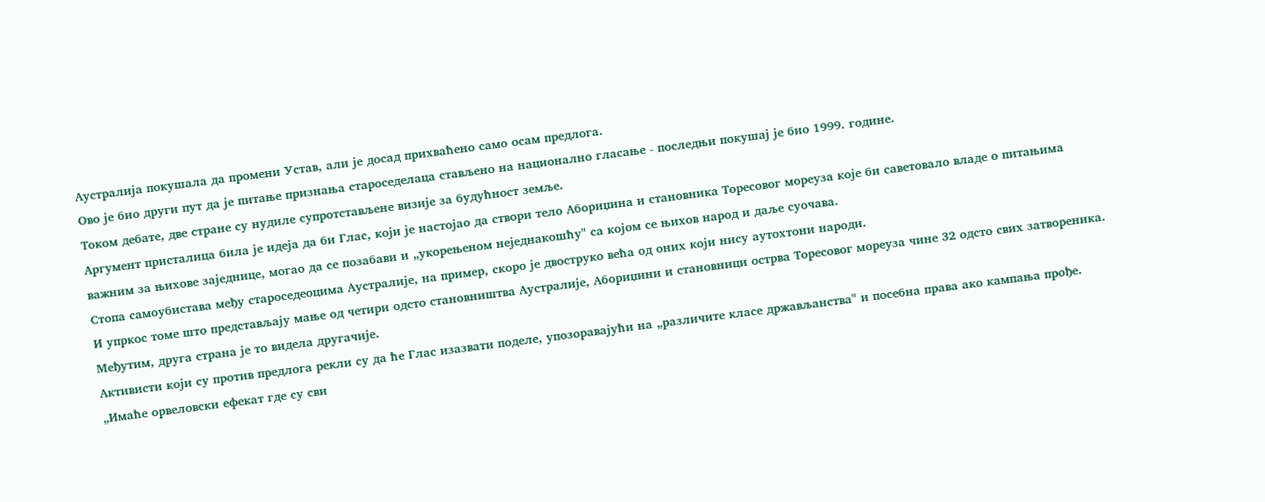Аустралија покушала да промени Устав, али је досад прихваћено само осам предлога.
Ово је био други пут да је питање признања староседелаца стављено на национално гласање - последњи покушај је био 1999. године.
Током дебате, две стране су нудиле супротстављене визије за будућност земље.
Аргумент присталица била је идеја да би Глас, који је настојао да створи тело Абориџина и становника Торесовог мореуза које би саветовало владе о питањима важним за њихове заједнице, могао да се позабави и „укорењеном неједнакошћу" са којом се њихов народ и даље суочава.
Стопа самоубистава међу староседеоцима Аустралије, на пример, скоро је двоструко већа од оних који нису аутохтони народи.
И упркос томе што представљају мање од четири одсто становништва Аустралије, Абориџини и становници острва Торесовог мореуза чине 32 одсто свих затвореника.
Међутим, друга страна је то видела другачије.
Активисти који су против предлога рекли су да ће Глас изазвати поделе, упозоравајући на „различите класе држављанства" и посебна права ако кампања прође.
„Имаће орвеловски ефекат где су сви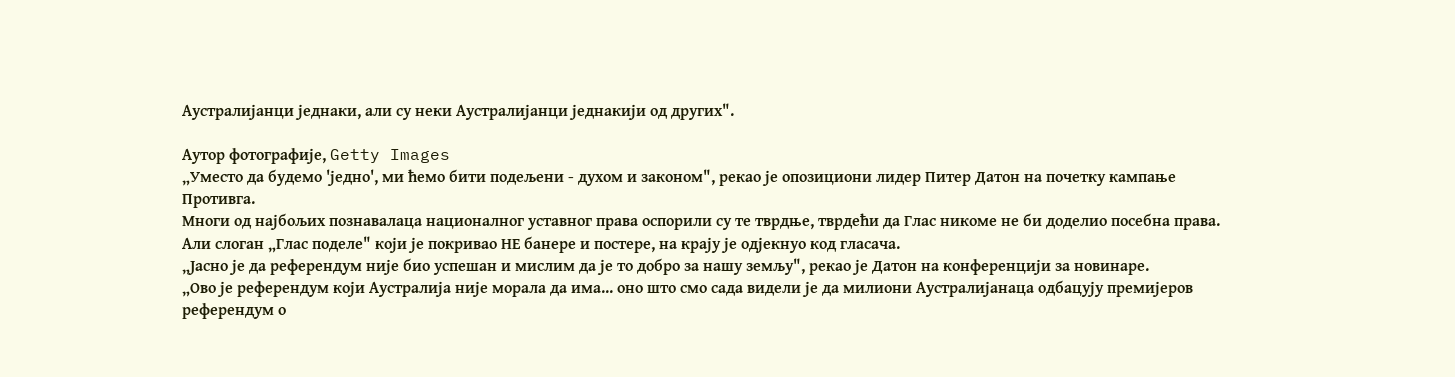Аустралијанци једнаки, али су неки Аустралијанци једнакији од других".

Аутор фотографије, Getty Images
„Уместо да будемо 'једно', ми ћемо бити подељени - духом и законом", рекао је опозициони лидер Питер Датон на почетку кампање Противга.
Многи од најбољих познавалаца националног уставног права оспорили су те тврдње, тврдећи да Глас никоме не би доделио посебна права.
Али слоган „Глас поделе" који је покривао НЕ банере и постере, на крају је одјекнуо код гласача.
„Јасно је да референдум није био успешан и мислим да је то добро за нашу земљу", рекао је Датон на конференцији за новинаре.
„Ово је референдум који Аустралија није морала да има... оно што смо сада видели је да милиони Аустралијанаца одбацују премијеров референдум о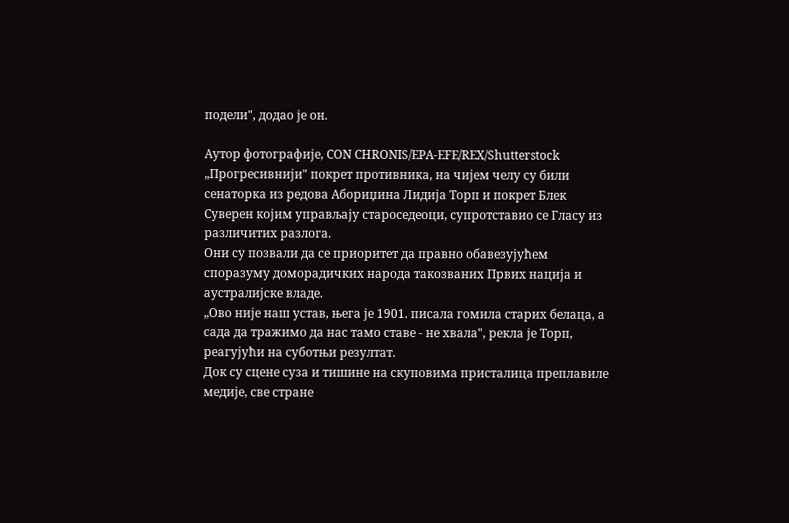подели", додао је он.

Аутор фотографије, CON CHRONIS/EPA-EFE/REX/Shutterstock
„Прогресивнији" покрет противника, на чијем челу су били сенаторка из редова Абориџина Лидија Торп и покрет Блек Суверен којим управљају староседеоци, супротставио се Гласу из различитих разлога.
Они су позвали да се приоритет да правно обавезујућем споразуму доморадичких народа такозваних Првих нација и аустралијске владе.
„Ово није наш устав, њега је 1901. писала гомила старих белаца, а сада да тражимо да нас тамо ставе - не хвала", рекла је Торп, реагујући на суботњи резултат.
Док су сцене суза и тишине на скуповима присталица преплавиле медије, све стране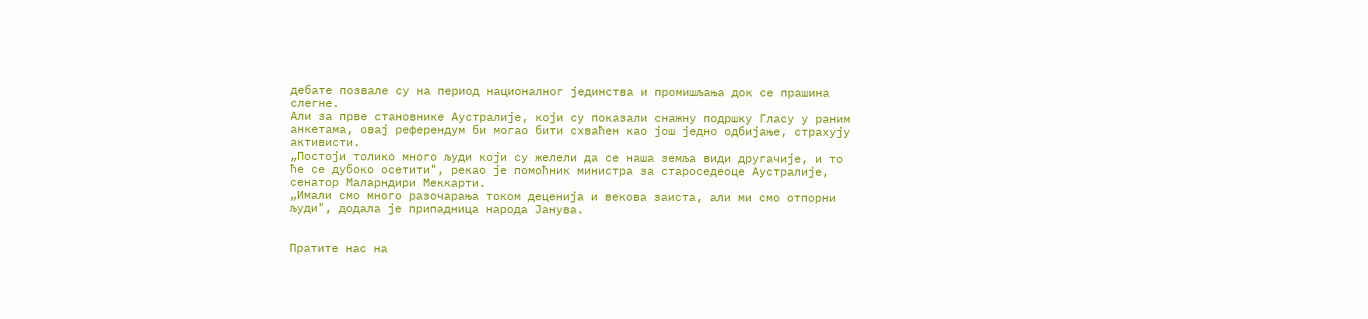дебате позвале су на период националног јединства и промишљања док се прашина слегне.
Али за прве становнике Аустралије, који су показали снажну подршку Гласу у раним анкетама, овај референдум би могао бити схваћен као још једно одбијање, страхују активисти.
„Постоји толико много људи који су желели да се наша земља види другачије, и то ће се дубоко осетити", рекао је помоћник министра за староседеоце Аустралије, сенатор Маларндири Меккарти.
„Имали смо много разочарања током деценија и векова заиста, али ми смо отпорни људи", додала је припадница народа Јанува.


Пратите нас на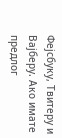Фејсбуку, Твитеру и Вајберу. Ако имате предлог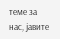теме за нас, јавите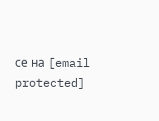се на [email protected]